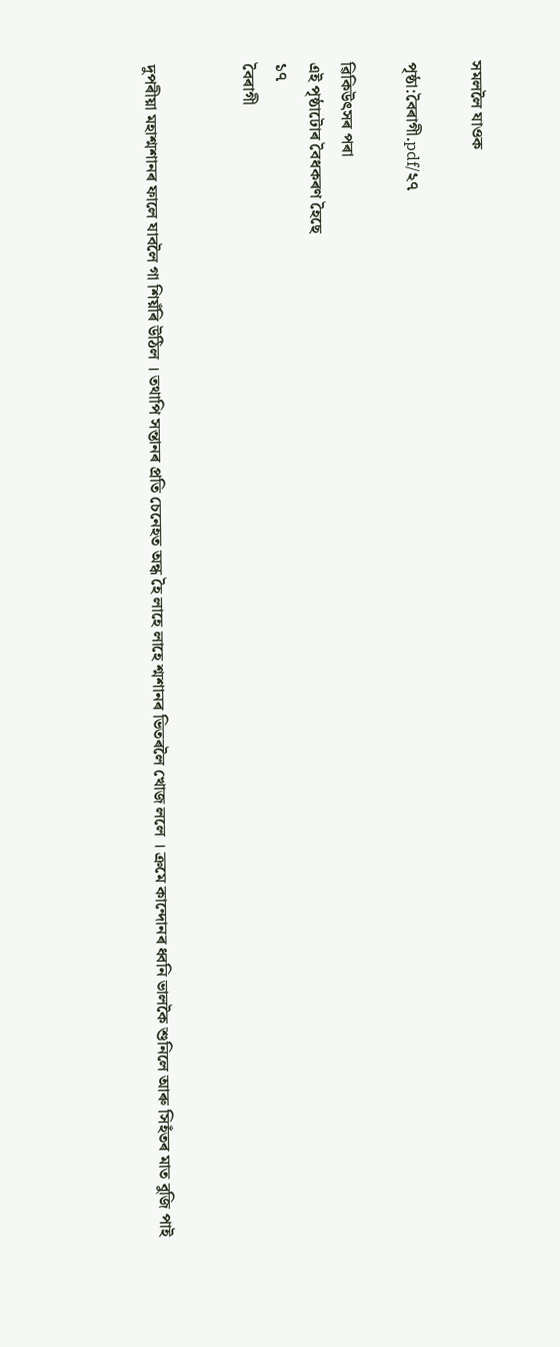সমললৈ যাওক

পৃষ্ঠা:বৈৰাগী.pdf/২৭

ৱিকিউৎসৰ পৰা
এই পৃষ্ঠাটোৰ বৈধকৰণ হৈছে
১৭
বৈৰাগী


দুপৰীয়া মহাশ্মশানৰ ফালে যাবলৈ গা শিয়ঁৰি উঠিল । তথাপি সন্তানৰ প্ৰতি চেনেহত অন্ধ হৈ লাহে লাহে শ্মশানৰ ভিতৰলৈ খোজ ললে । ক্ৰমে কান্দোনৰ ধ্বনি ভালকৈ শুনিলে আৰু সিহঁতৰ মাত বুজি পাই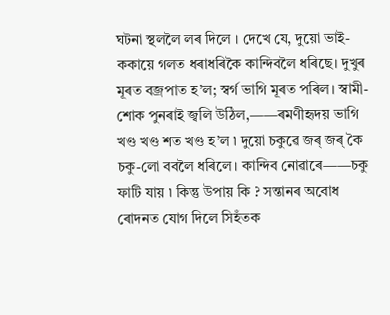ঘটনা স্থললৈ লৰ দিলে । দেখে যে, দুয়ো ভাই-ককায়ে গলত ধৰাধৰিকৈ কান্দিবলৈ ধৰিছে। দুখুৰ মূৰত বজ্ৰপাত হ’ল; স্বৰ্গ ভাগি মূৰত পৰিল। স্বামী-শোক পুনৰাই জ্বলি উঠিল,——ৰমণীহৃদয় ভাগি খণ্ড খণ্ড শত খণ্ড হ’ল ৷ দুয়ো চকুৱে জৰ্ জৰ্ কৈ চকু-লো ববলৈ ধৰিলে। কান্দিব নোৱাৰে——চকু ফাটি যায় ৷ কিন্তু উপায় কি ? সন্তানৰ অবোধ ৰোদনত যোগ দিলে সিহঁতক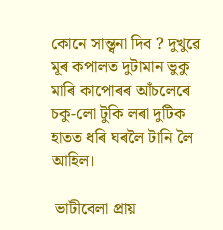কোনে সান্ত্বনা দিব ? দুখুৱে মূৰ কপালত দুটামান ভুকু মাৰি কাপোৰৰ আঁচলেৰে চকু-লো টুকি লৰা দুটিক হাতত ধৰি ঘৰলৈ টানি লৈ আহিল।

 ভাটীবেলা প্ৰায়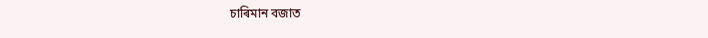চাৰিমান বজাত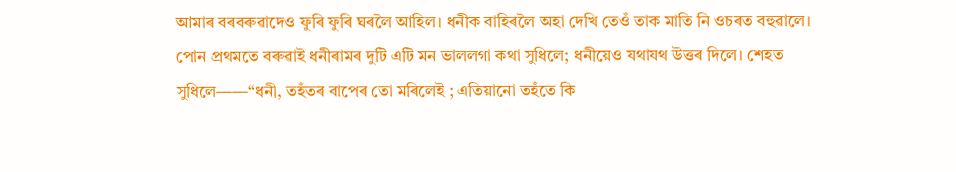আমাৰ বৰবৰুৱাদেও ফুৰি ফুৰি ঘৰলৈ আহিল। ধনীক বাহিৰলৈ অহা দেখি তেওঁ তাক মাতি নি ওচৰত বহুৱালে। পোন প্ৰথমতে বৰুৱাই ধনীৰামৰ দুটি এটি মন ভাললগা কথা সুধিলে; ধনীয়েও যথাযথ উত্তৰ দিলে। শেহত সুধিলে——“ধনী, তহঁতৰ বাপেৰ তো মৰিলেই ; এতিয়ানো তহঁতে কি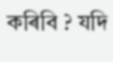কৰিবি ? যদি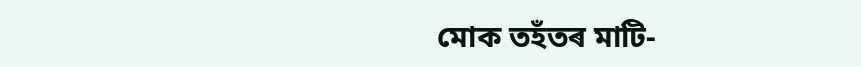মোক তহঁতৰ মাটি-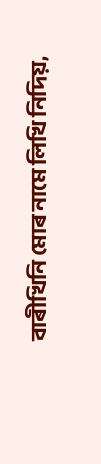বাৰীখিনি মোৰ নামে লিখি নিদিয়,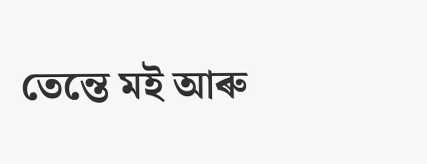তেন্তে মই আৰু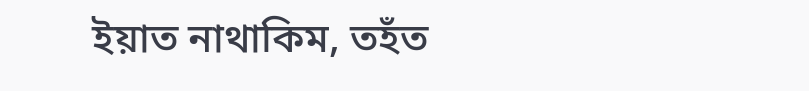ইয়াত নাথাকিম, তহঁত